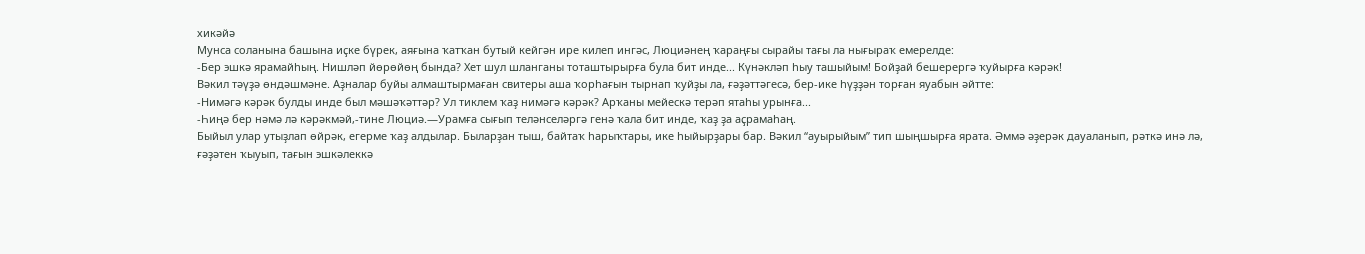хикәйә
Мунса соланына башына иҫке бүрек, аяғына ҡатҡан бутый кейгән ире килеп ингәс, Люциәнең ҡараңғы сырайы тағы ла нығыраҡ емерелде:
-Бер эшкә ярамайһың. Нишләп йөрөйөң бында? Хет шул шланганы тоташтырырға була бит инде... Күнәкләп һыу ташыйым! Бойҙай бешерергә ҡуйырға кәрәк!
Вәкил тәүҙә өндәшмәне. Аҙналар буйы алмаштырмаған свитеры аша ҡорһағын тырнап ҡуйҙы ла, ғәҙәттәгесә, бер-ике һүҙҙән торған яуабын әйтте:
-Нимәгә кәрәк булды инде был мәшәҡәттәр? Ул тиклем ҡаҙ нимәгә кәрәк? Арҡаны мейескә терәп ятаһы урынға...
-Һиңә бер нәмә лә кәрәкмәй,-тине Люциә.—Урамға сығып теләнселәргә генә ҡала бит инде, ҡаҙ ҙа аҫрамаһаң.
Быйыл улар утыҙлап өйрәк, егерме ҡаҙ алдылар. Быларҙан тыш, байтаҡ һарыҡтары, ике һыйырҙары бар. Вәкил “ауырыйым” тип шыңшырға ярата. Әммә әҙерәк дауаланып, рәткә инә лә, ғәҙәтен ҡыуып, тағын эшкәлеккә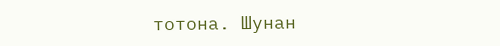тотона. Шунан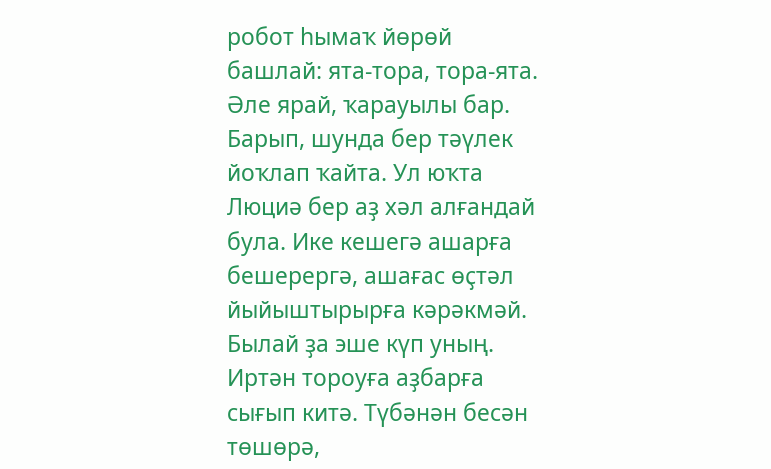робот һымаҡ йөрөй башлай: ята-тора, тора-ята. Әле ярай, ҡарауылы бар. Барып, шунда бер тәүлек йоҡлап ҡайта. Ул юҡта Люциә бер аҙ хәл алғандай була. Ике кешегә ашарға бешерергә, ашағас өҫтәл йыйыштырырға кәрәкмәй. Былай ҙа эше күп уның. Иртән тороуға аҙбарға сығып китә. Түбәнән бесән төшөрә,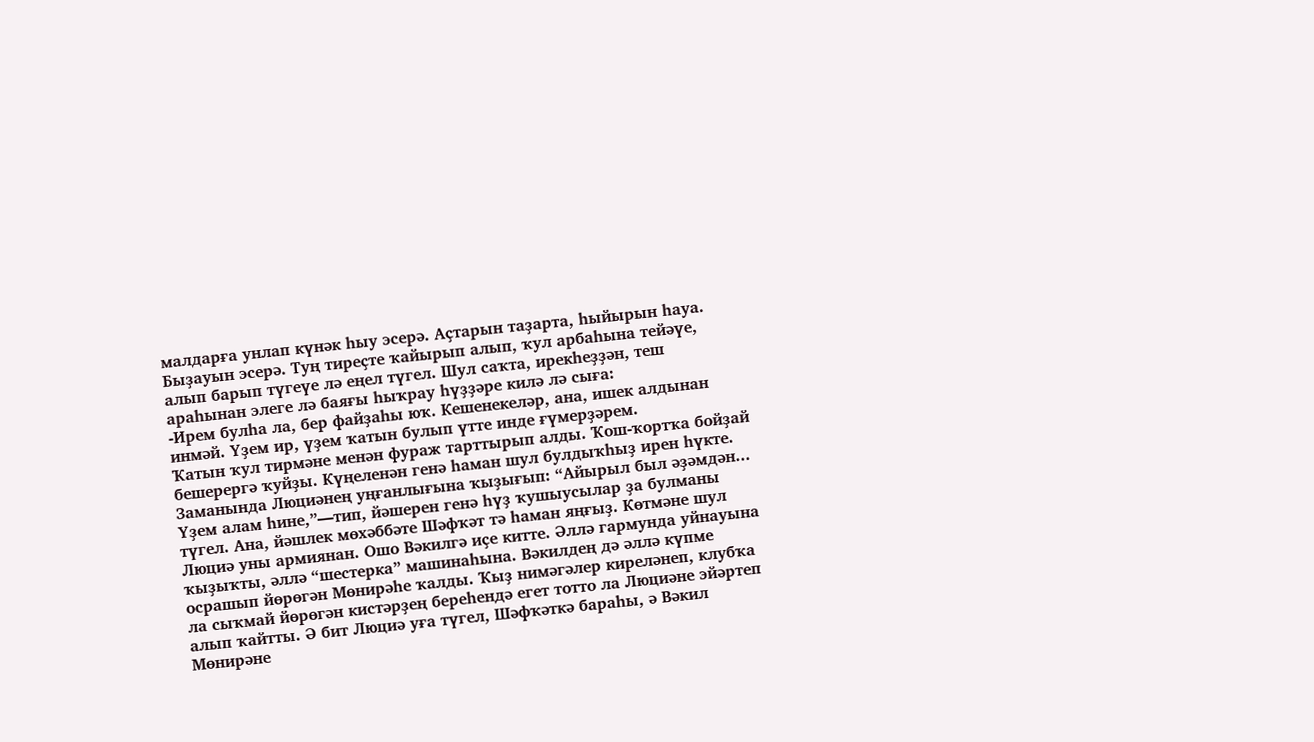малдарға унлап күнәк һыу эсерә. Аҫтарын таҙарта, һыйырын һауа. Быҙауын эсерә. Туң тиреҫте ҡайырып алып, ҡул арбаһына тейәүе, алып барып түгеүе лә еңел түгел. Шул саҡта, ирекһеҙҙән, теш араһынан элеге лә баяғы һыҡрау һүҙҙәре килә лә сыға:
-Ирем булһа ла, бер файҙаһы юҡ. Кешенекеләр, ана, ишек алдынан инмәй. Үҙем ир, үҙем ҡатын булып үтте инде ғүмерҙәрем.
Ҡатын ҡул тирмәне менән фураж тарттырып алды. Ҡош-ҡортҡа бойҙай бешерергә ҡуйҙы. Күңеленән генә һаман шул булдыҡһыҙ ирен һүкте. Заманында Люциәнең уңғанлығына ҡыҙығып: “Айырыл был әҙәмдән... Үҙем алам һине,”—тип, йәшерен генә һүҙ ҡушыусылар ҙа булманы түгел. Ана, йәшлек мөхәббәте Шәфҡәт тә һаман яңғыҙ. Көтмәне шул Люциә уны армиянан. Ошо Вәкилгә иҫе китте. Әллә гармунда уйнауына ҡыҙыҡты, әллә “шестерка” машинаһына. Вәкилдең дә әллә күпме осрашып йөрөгән Мөнирәһе ҡалды. Ҡыҙ нимәгәлер киреләнеп, клубҡа ла сыҡмай йөрөгән кистәрҙең береһендә егет тотто ла Люциәне эйәртеп алып ҡайтты. Ә бит Люциә уға түгел, Шәфҡәткә бараһы, ә Вәкил Мөнирәне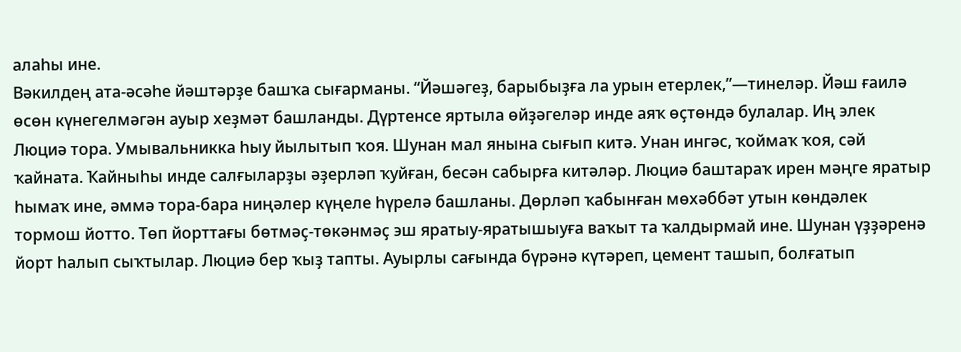алаһы ине.
Вәкилдең ата-әсәһе йәштәрҙе башҡа сығарманы. “Йәшәгеҙ, барыбыҙға ла урын етерлек,”—тинеләр. Йәш ғаилә өсөн күнегелмәгән ауыр хеҙмәт башланды. Дүртенсе яртыла өйҙәгеләр инде аяҡ өҫтөндә булалар. Иң элек Люциә тора. Умывальникка һыу йылытып ҡоя. Шунан мал янына сығып китә. Унан ингәс, ҡоймаҡ ҡоя, сәй ҡайната. Ҡайныһы инде салғыларҙы әҙерләп ҡуйған, бесән сабырға китәләр. Люциә баштараҡ ирен мәңге яратыр һымаҡ ине, әммә тора-бара ниңәлер күңеле һүрелә башланы. Дөрләп ҡабынған мөхәббәт утын көндәлек тормош йотто. Төп йорттағы бөтмәҫ-төкәнмәҫ эш яратыу-яратышыуға ваҡыт та ҡалдырмай ине. Шунан үҙҙәренә йорт һалып сыҡтылар. Люциә бер ҡыҙ тапты. Ауырлы сағында бүрәнә күтәреп, цемент ташып, болғатып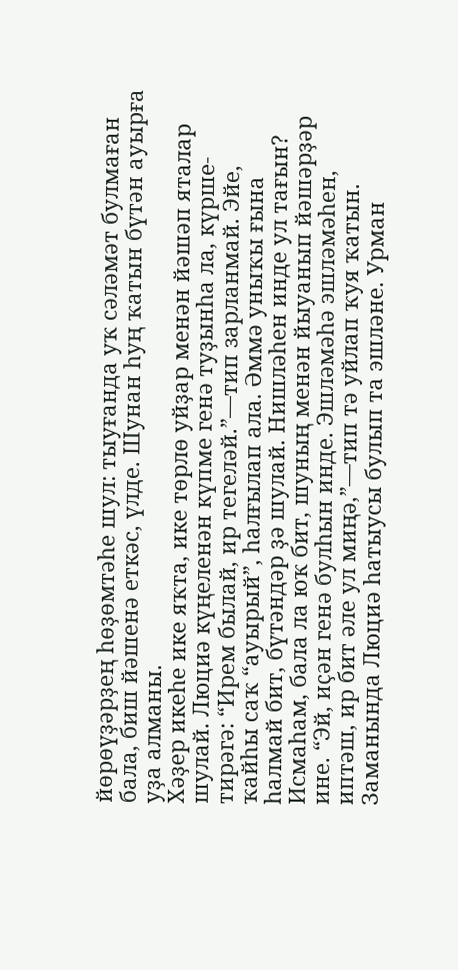йөрөүҙәрҙең һөҙөмтәһе шул: тыуғанда уҡ сәләмәт булмаған бала, биш йәшенә еткәс, үлде. Шунан һуң ҡатын бүтән ауырға уҙа алманы.
Хәҙер икеһе ике яҡта, ике төрлө уйҙар менән йәшәп яталар шулай. Люциә күңеленән күпме генә туҙынһа ла, күрше-тирәгә: “Ирем былай, ир тегеләй.”—тип зарланмай. Эйе, ҡайһы саҡ “ауырый”, һалғылап ала. Әммә уныҡы ғына һалмай бит, бүтәндәр ҙә шулай. Нишләһен инде ул тағын? Исмаһам, бала ла юҡ бит, шуның менән йыуанып йәшәрҙәр ине. “Эй, иҫән генә булһын инде. Эшләмәһә эшләмәһен, иптәш, ир бит әле ул миңә,”—тип тә уйлап ҡуя ҡатын.
Заманында Люциә һатыусы булып та эшләне. Урман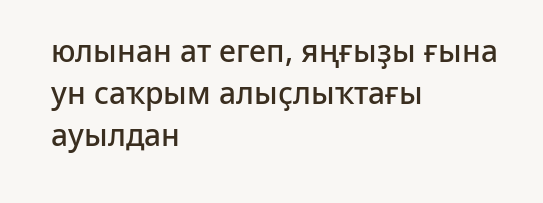юлынан ат егеп, яңғыҙы ғына ун саҡрым алыҫлыҡтағы ауылдан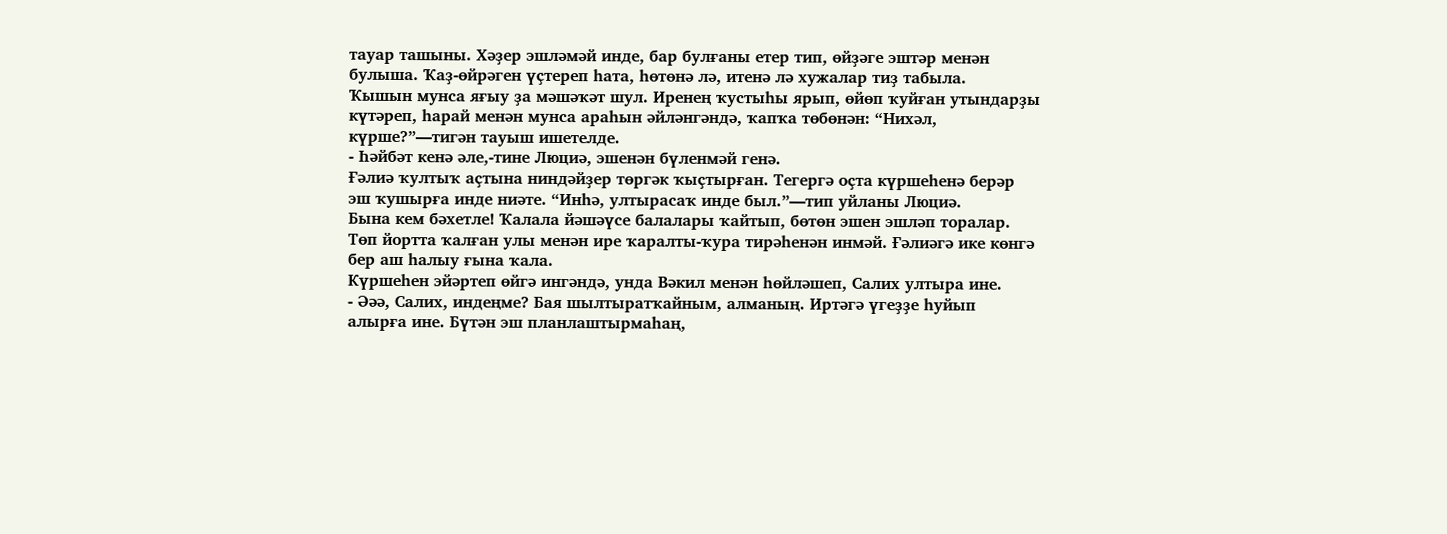тауар ташыны. Хәҙер эшләмәй инде, бар булғаны етер тип, өйҙәге эштәр менән булыша. Ҡаҙ-өйрәген үҫтереп һата, һөтөнә лә, итенә лә хужалар тиҙ табыла.
Ҡышын мунса яғыу ҙа мәшәҡәт шул. Иренең ҡустыһы ярып, өйөп ҡуйған утындарҙы күтәреп, һарай менән мунса араһын әйләнгәндә, ҡапҡа төбөнән: “Нихәл, күрше?”—тигән тауыш ишетелде.
- Һәйбәт кенә әле,-тине Люциә, эшенән бүленмәй генә.
Ғәлиә ҡултыҡ аҫтына ниндәйҙер төргәк ҡыҫтырған. Тегергә оҫта күршеһенә берәр эш ҡушырға инде ниәте. “Инһә, ултырасаҡ инде был.”—тип уйланы Люциә.
Бына кем бәхетле! Ҡалала йәшәүсе балалары ҡайтып, бөтөн эшен эшләп торалар. Төп йортта ҡалған улы менән ире ҡаралты-ҡура тирәһенән инмәй. Ғәлиәгә ике көнгә бер аш һалыу ғына ҡала.
Күршеһен эйәртеп өйгә ингәндә, унда Вәкил менән һөйләшеп, Салих ултыра ине.
- Әәә, Салих, индеңме? Бая шылтыратҡайным, алманың. Иртәгә үгеҙҙе һуйып алырға ине. Бүтән эш планлаштырмаһаң,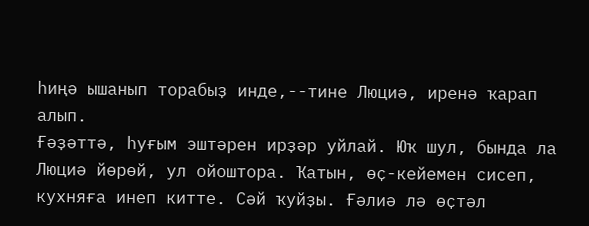һиңә ышанып торабыҙ инде,--тине Люциә, иренә ҡарап алып.
Ғәҙәттә, һуғым эштәрен ирҙәр уйлай. Юҡ шул, бында ла Люциә йөрөй, ул ойоштора. Ҡатын, өҫ-кейемен сисеп, кухняға инеп китте. Сәй ҡуйҙы. Ғәлиә лә өҫтәл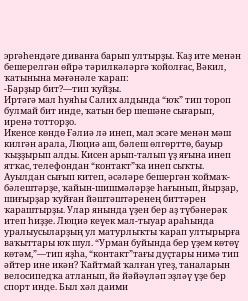эргәһендәге диванға барып ултырҙы. Ҡаҙ ите менән бешерелгән өйрә тәрилкәләргә ҡойолғас, Вәкил, ҡатынына мәғәнәле ҡарап:
-Барҙыр бит?—тип ҡуйҙы.
Иртәгә мал һуяһы Салих алдында “юҡ” тип тороп булмай бит инде, ҡатын бер шешәне сығарып, иренә тотторҙо.
Икенсе көндө Ғәлиә лә инеп, мал эсәге менән мәш килгән арала, Люциә аш, бәлеш өлгөрттө, бауыр ҡыҙҙырып алды. Кисен арып-талып үҙ яғына инеп ятҡас, телефондан “контакт”ҡа инеп сыҡты. Ауылдан сығып китеп, әсәләре бешергән ҡоймаҡ-бәлештәрҙе, ҡайын-шишмәләрҙе һағынып, йырҙар, шиғырҙар ҡуйған йәштәштәренең биттәрен ҡараштырҙы. Улар янында үҙен бер аҙ түбәнерәк итеп һиҙҙе. Люциә кеүек мал-тыуар араһында уралыусыларҙың ул матурлыҡты ҡарап ултырырға ваҡыттары юҡ шул. “Урман буйында бер үҙем көтөү көтәм,”—тип яҙһа, “контакт”тағы дуҫтары нимә тип әйтер ине икән? Ҡайтмай ҡалған үгеҙ, таналарын велосипедҡа атланып, йә йәйәүләп эҙләү үҙе бер спорт инде. Был хәл даими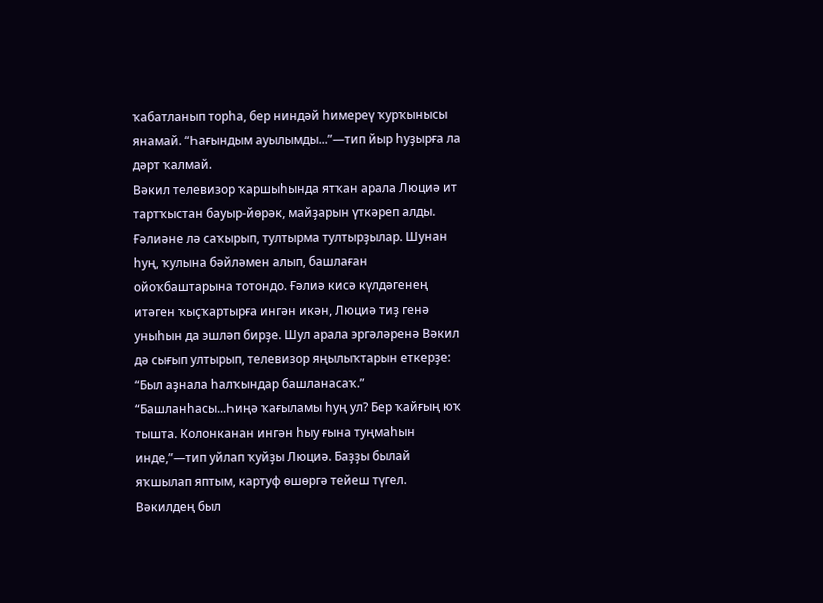ҡабатланып торһа, бер ниндәй һимереү ҡурҡынысы янамай. “Һағындым ауылымды...”—тип йыр һуҙырға ла дәрт ҡалмай.
Вәкил телевизор ҡаршыһында ятҡан арала Люциә ит тартҡыстан бауыр-йөрәк, майҙарын үткәреп алды. Ғәлиәне лә саҡырып, тултырма тултырҙылар. Шунан һуң, ҡулына бәйләмен алып, башлаған ойоҡбаштарына тотондо. Ғәлиә кисә күлдәгенең итәген ҡыҫҡартырға ингән икән, Люциә тиҙ генә уныһын да эшләп бирҙе. Шул арала эргәләренә Вәкил дә сығып ултырып, телевизор яңылыҡтарын еткерҙе: “Был аҙнала һалҡындар башланасаҡ.” “Башланһасы...Һиңә ҡағыламы һуң ул? Бер ҡайғың юҡ тышта. Колонканан ингән һыу ғына туңмаһын инде,”—тип уйлап ҡуйҙы Люциә. Баҙҙы былай яҡшылап яптым, картуф өшөргә тейеш түгел.
Вәкилдең был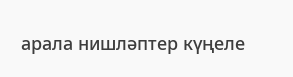арала нишләптер күңеле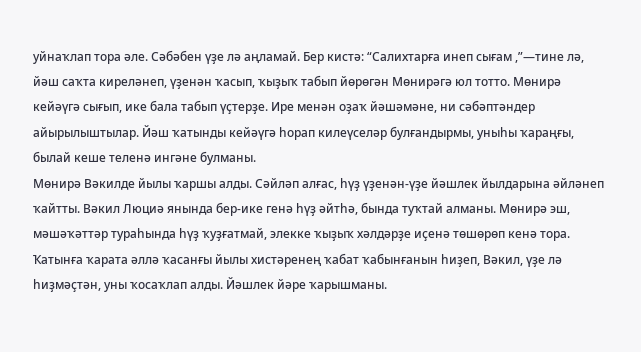уйнаҡлап тора әле. Сәбәбен үҙе лә аңламай. Бер кистә: “Салихтарға инеп сығам ,”—тине лә, йәш саҡта киреләнеп, үҙенән ҡасып, ҡыҙыҡ табып йөрөгән Мөнирәгә юл тотто. Мөнирә кейәүгә сығып, ике бала табып үҫтерҙе. Ире менән оҙаҡ йәшәмәне, ни сәбәптәндер айырылыштылар. Йәш ҡатынды кейәүгә һорап килеүселәр булғандырмы, уныһы ҡараңғы, былай кеше теленә ингәне булманы.
Мөнирә Вәкилде йылы ҡаршы алды. Сәйләп алғас, һүҙ үҙенән-үҙе йәшлек йылдарына әйләнеп ҡайтты. Вәкил Люциә янында бер-ике генә һүҙ әйтһә, бында туҡтай алманы. Мөнирә эш, мәшәҡәттәр тураһында һүҙ ҡуҙғатмай, элекке ҡыҙыҡ хәлдәрҙе иҫенә төшөрөп кенә тора. Ҡатынға ҡарата әллә ҡасанғы йылы хистәренең ҡабат ҡабынғанын һиҙеп, Вәкил, үҙе лә һиҙмәҫтән, уны ҡосаҡлап алды. Йәшлек йәре ҡарышманы.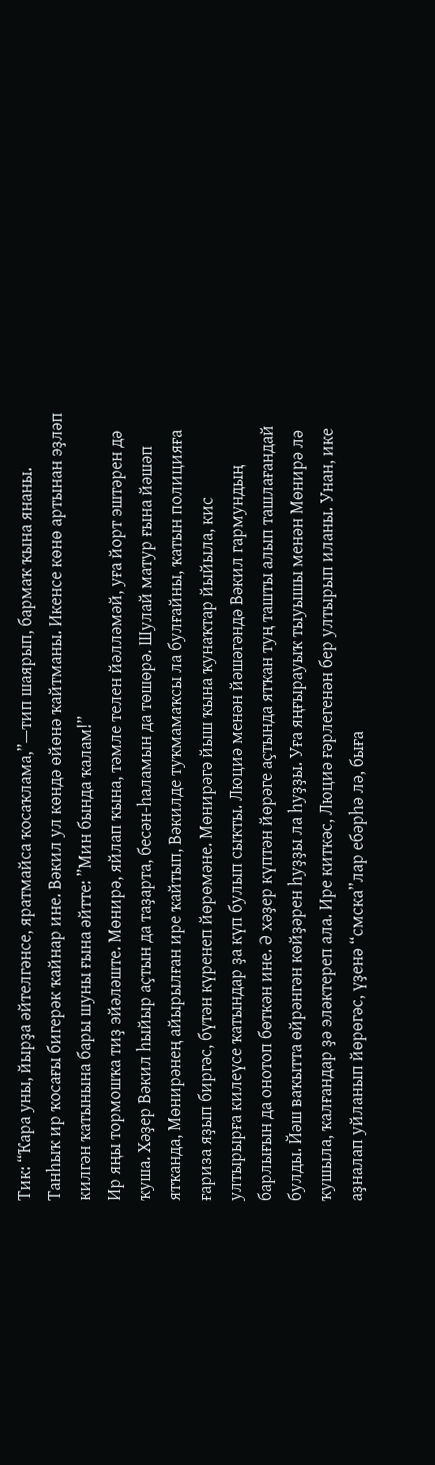Тик: “Ҡара уны, йырҙа әйтелгәнсе, яратмайса ҡосаҡлама,”—тип шаярып, бармаҡ ҡына янаны.
Танһыҡ ир ҡосағы бигерәк ҡайнар ине. Вәкил ул көндә өйөнә ҡайтманы. Икенсе көнө артынан эҙләп килгән ҡатынына бары шуны ғына әйтте: ”Мин бында ҡалам!”
Ир яңы тормошҡа тиҙ эйәләште. Мөнирә, яйлап ҡына, тәмле телен йәлләмәй, уға йорт эштәрен дә ҡуша. Хәҙер Вәкил һыйыр аҫтын да таҙарта, бесән-һаламын да төшөрә. Шулай матур ғына йәшәп ятҡанда, Мөнирәнең айырылған ире ҡайтып, Вәкилде туҡмамаҡсы ла булғайны, ҡатын полицияға ғариза яҙып биргәс, бүтән күренеп йөрөмәне. Мөнирәгә йыш ҡына ҡунаҡтар йыйыла, кис ултырырға килеүсе ҡатындар ҙа күп булып сыҡты. Люциә менән йәшәгәндә Вәкил гармундың барлығын да онотоп бөткән ине. Ә хәҙер күптән йөрәге аҫтында ятҡан туң ташты алып ташлағандай булды. Йәш ваҡытта өйрәнгән көйҙәрен һуҙҙы ла һуҙҙы. Уға яңғырауыҡ тыуышы менән Мөнирә лә ҡушыла, ҡалғандар ҙә эләктереп ала. Ире киткәс, Люциә ғәрлегенән бер ултырып иланы. Унан, ике аҙналап уйланып йөрөгәс, үҙенә “смска”лар ебәрһә лә, быға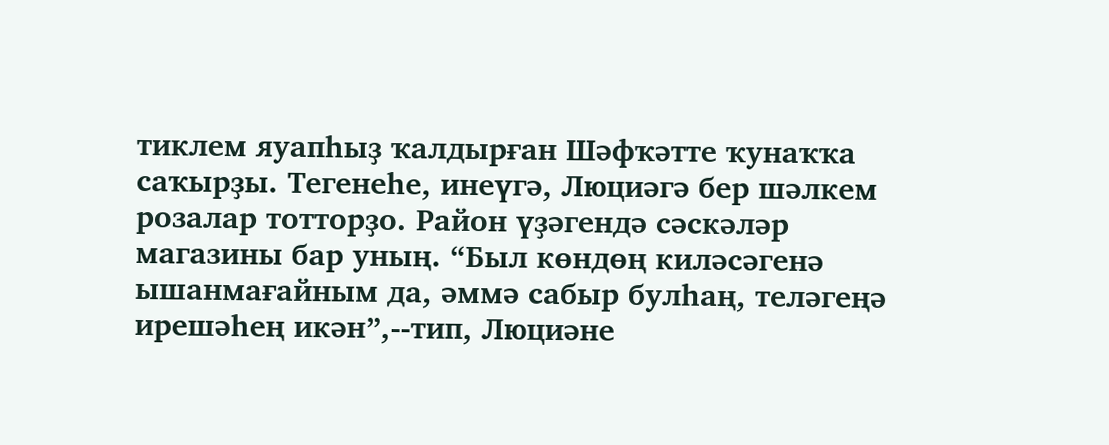тиклем яуапһыҙ ҡалдырған Шәфҡәтте ҡунаҡҡа саҡырҙы. Тегенеһе, инеүгә, Люциәгә бер шәлкем розалар тотторҙо. Район үҙәгендә сәскәләр магазины бар уның. “Был көндөң киләсәгенә ышанмағайным да, әммә сабыр булһаң, теләгеңә ирешәһең икән”,--тип, Люциәне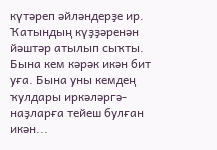күтәреп әйләндерҙе ир. Ҡатындың күҙҙәренән йәштәр атылып сыҡты. Бына кем кәрәк икән бит уға. Бына уны кемдең ҡулдары иркәләргә-наҙларға тейеш булған икән...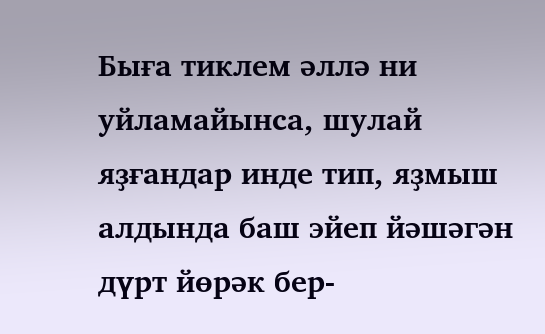Быға тиклем әллә ни уйламайынса, шулай яҙғандар инде тип, яҙмыш алдында баш эйеп йәшәгән дүрт йөрәк бер-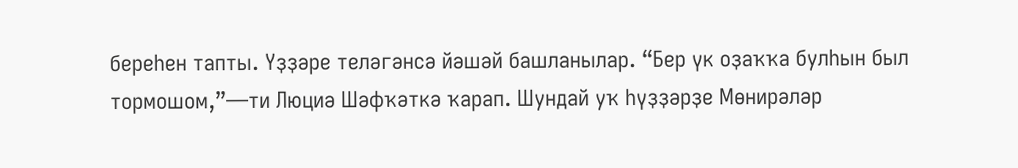береһен тапты. Үҙҙәре теләгәнсә йәшәй башланылар. “Бер үк оҙаҡҡа булһын был тормошом,”—ти Люциә Шәфҡәткә ҡарап. Шундай уҡ һүҙҙәрҙе Мөнирәләр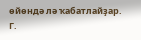өйөндә лә ҡабатлайҙар.
Г.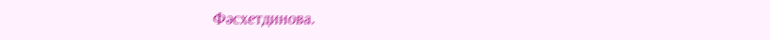Фәсхетдинова.